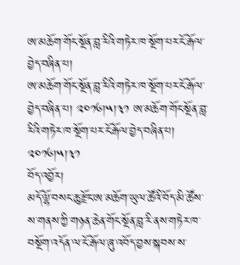ཨ་མཆོག་གོང་སྔོན་བླ་རིའི་གཏེར་ཁ་སྔོག་པར་ངོ་རྒོལ་བྱེད་བཞིན་པ།
ཨ་མཆོག་གོང་སྔོན་བླ་རིའི་གཏེར་ཁ་སྔོག་པར་ངོ་རྒོལ་བྱེད་བཞིན་པ། ༢༠༡༦།༥།༣༡ ཨ་མཆོག་གོང་སྔོན་བླ་རིའི་གཏེར་ཁ་སྔོག་པར་ངོ་རྒོལ་བྱེད་བཞིན་པ། ༢༠༡༦།༥།༣༡
བོད་འབྱོར།
མདོ་ལྷོ་བསང་ཆུ་རྫོང་ཨ་མཆོག་ཡུལ་ཚོའི་བོད་མི་ཚོས་ས་གནས་ཀྱི་གཉན་ཆེན་གོང་སྔོན་བླ་རི་ནས་གཏེར་ཁ་བསྔོག་འདོན་ལ་ངོ་རྒོལ་ཞུ་འབོད་བྱས་སྐབས་ས་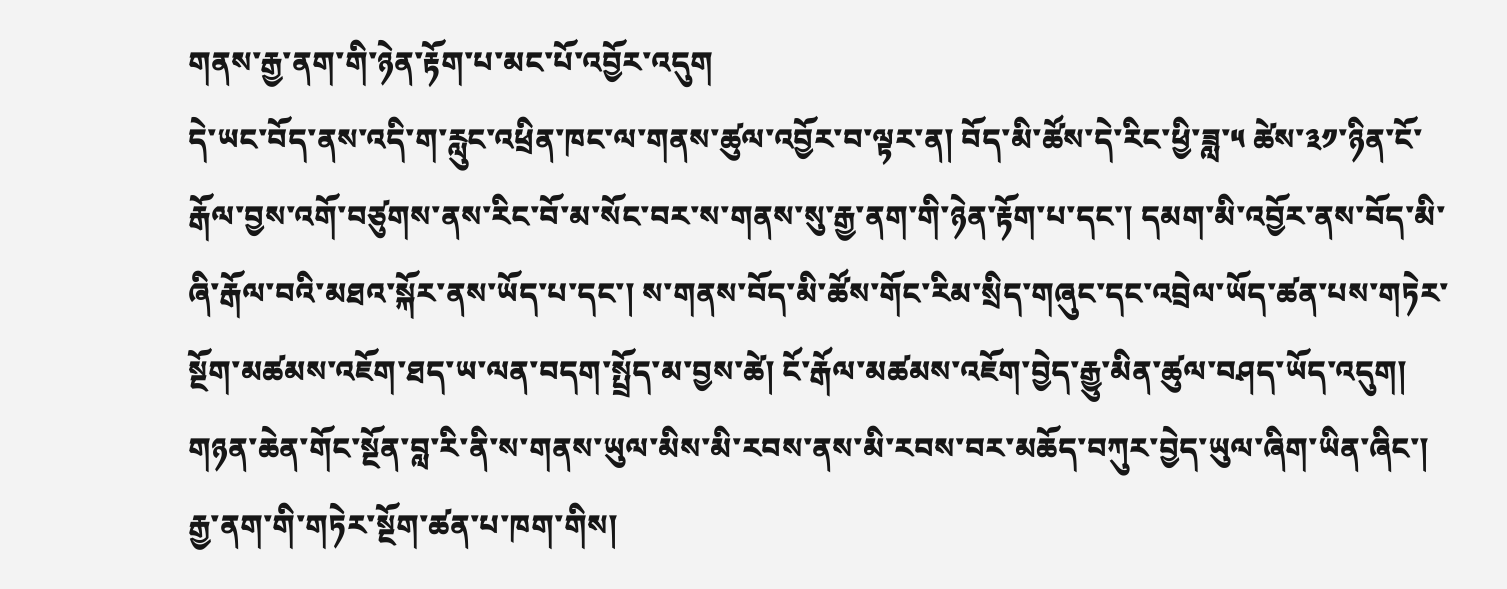གནས་རྒྱ་ནག་གི་ཉེན་རྟོག་པ་མང་པོ་འབྱོར་འདུག
དེ་ཡང་བོད་ནས་འདི་ག་རླུང་འཕྲིན་ཁང་ལ་གནས་ཚུལ་འབྱོར་བ་ལྟར་ན། བོད་མི་ཚོས་དེ་རིང་ཕྱི་ཟླ་༥ ཚེས་༣༡་ཉིན་ངོ་རྒོལ་བྱས་འགོ་བཙུགས་ནས་རིང་བོ་མ་སོང་བར་ས་གནས་སུ་རྒྱ་ནག་གི་ཉེན་རྟོག་པ་དང་། དམག་མི་འབྱོར་ནས་བོད་མི་ཞི་རྒོལ་བའི་མཐའ་སྐོར་ནས་ཡོད་པ་དང་། ས་གནས་བོད་མི་ཚོས་གོང་རིམ་སྲིད་གཞུང་དང་འབྲེལ་ཡོད་ཚན་པས་གཏེར་སྔོག་མཚམས་འཇོག་ཐད་ཡ་ལན་བདག་སྤྲོད་མ་བྱས་ཚེ། ངོ་རྒོལ་མཚམས་འཇོག་བྱེད་རྒྱུ་མིན་ཚུལ་བཤད་ཡོད་འདུག།
གཉན་ཆེན་གོང་སྔོན་བླ་རི་ནི་ས་གནས་ཡུལ་མིས་མི་རབས་ནས་མི་རབས་བར་མཆོད་བཀུར་བྱེད་ཡུལ་ཞིག་ཡིན་ཞིང་། རྒྱ་ནག་གི་གཏེར་སྔོག་ཚན་པ་ཁག་གིས།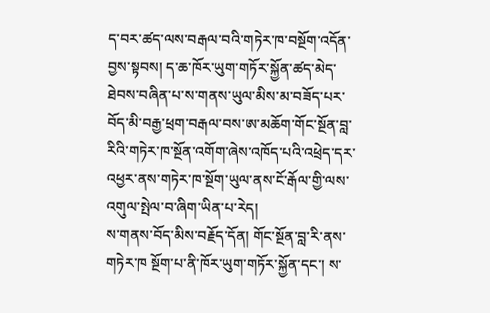ད་བར་ཚད་ལས་བརྒལ་བའི་གཏེར་ཁ་བསྔོག་འདོན་བྱས་སྟབས། ད་ཆ་ཁོར་ཡུག་གཏོར་སྐྱོན་ཚད་མེད་ཐེབས་བཞིན་པ་ས་གནས་ཡུལ་མིས་མ་བཟོད་པར་བོད་མི་བརྒྱ་ཕྲག་བརྒལ་བས་ཨ་མཆོག་གོང་སྔོན་བླ་རིའི་གཏེར་ཁ་སྔོན་འགོག་ཞེས་འཁོད་པའི་འཕྲེད་དར་འཕྱར་ནས་གཏེར་ཁ་སྔོག་ཡུལ་ནས་ངོ་རྒོལ་གྱི་ལས་འགུལ་སྤེལ་བ་ཞིག་ཡིན་པ་རེད།
ས་གནས་བོད་མིས་བརྗོད་དོན། གོང་སྔོན་བླ་རི་ནས་གཏེར་ཁ སྔོག་པ་ནི་ཁོར་ཡུག་གཏོར་སྐྱོན་དང་། ས་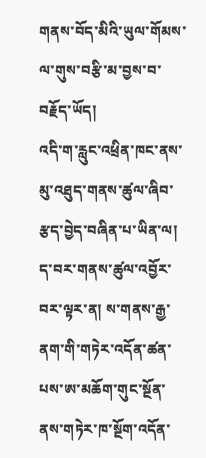གནས་བོད་མིའི་ཡུལ་གོམས་ལ་གུས་བརྩི་མ་བྱས་བ་བརྗོད་ཡོད།
འདི་ག་རླུང་འཕྲིན་ཁང་ནས་མུ་འཐུད་གནས་ཚུལ་ཞིབ་རྩད་བྱེད་བཞིན་པ་ཡིན་ལ། ད་བར་གནས་ཚུལ་འབྱོར་བར་ལྟར་ན། ས་གནས་རྒྱ་ནག་གི་གཏེར་འདོན་ཚན་པས་ཨ་མཆོག་གུང་སྔོན་ནས་གཏེར་ཁ་སྔོག་འདོན་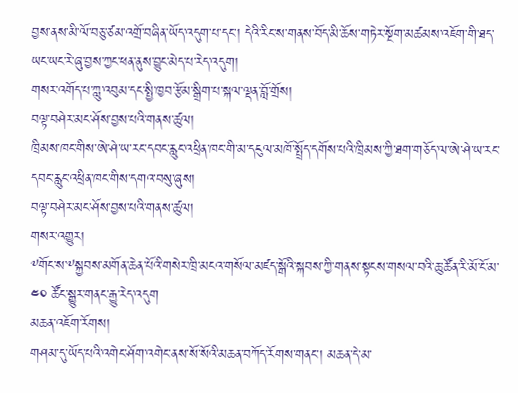བྱས་ནས་མི་ལོ་བཅུ་ཙམ་འགྲོ་བཞིན་ཡོད་འདུག་པ་དང་། དེའི་རིང་ས་གནས་བོད་མི་ཆོས་གཏེར་སྔོག་མཚམས་འཇོག་གི་ཐད་ཡང་ཡང་རེ་ཞུ་བྱས་ཀྱང་ཕན་ནུས་བྱུང་མེད་པ་རེད་འདུག།
གསར་འགོད་པ་ཀླུ་འབུམ་དང་སྤྱི་ཁྱབ་རྩོམ་སྒྲིག་པ་སྐལ་ལྡན་བློ་གྲོས།
བལྟ་བཤེར་མང་ཤོས་བྱས་པའི་གནས་ཚུལ།
ཁྲིམས་ཁང་གིས་ཨེ་ཤེ་ཡ་རང་དབང་རླུང་འཕྲིན་ཁང་གི་མ་དངུལ་མཁོ་སྤྲོད་དགོས་པའི་ཁྲིམས་ཀྱི་ཐག་གཅོད་ལ་ཨེ་ཤེ་ཡ་རང་དབང་རླུང་འཕྲིན་ཁང་གིས་དགའ་བསུ་ཞུས།
བལྟ་བཤེར་མང་ཤོས་བྱས་པའི་གནས་ཚུལ།
གསར་འགྱུར།
༸གོང་ས་༸སྐྱབས་མགོན་ཆེན་པོའི་གསེར་ཁྲི་མངའ་གསོལ་མཛད་སྒོའི་སྐབས་ཀྱི་གནས་སྟངས་གསལ་བའི་ཆུ་ཚོན་རི་མོ་ངོ་མ་ ༤༠ ཚོང་སྒྱུར་གནང་རྒྱུ་རེད་འདུག
མཆན་འཇོག་རོགས།
གཤམ་དུ་ཡོད་པའི་འགེང་ཤོག་འགེང་ནས་སོ་སོའི་མཆན་བཀོད་རོགས་གནང་། མཆན་དེ་མ་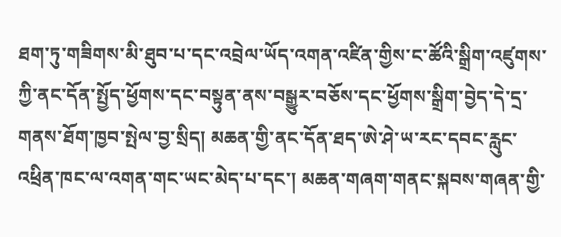ཐག་ཏུ་གཟིགས་མི་ཐུབ་པ་དང་འབྲེལ་ཡོད་འགན་འཛིན་གྱིས་ང་ཚོའི་སྒྲིག་འཛུགས་ཀྱི་ནང་དོན་སྤྱོད་ཕྱོགས་དང་བསྟུན་ནས་བསྒྱུར་བཅོས་དང་ཕྱོགས་སྒྲིག་བྱེད་དེ་དྲ་གནས་ཐོག་ཁྱབ་སྤེལ་བྱ་སྲིད། མཆན་གྱི་ནང་དོན་ཐད་ཨེ་ཤེ་ཡ་རང་དབང་རླུང་འཕྲིན་ཁང་ལ་འགན་གང་ཡང་མེད་པ་དང་། མཆན་གཞག་གནང་སྐབས་གཞན་གྱི་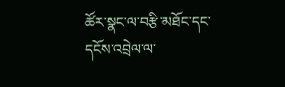ཚོར་སྣང་ལ་བརྩི་མཐོང་དང་དངོས་འབྲེལ་ལ་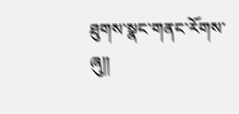ཐུགས་སྣང་གནང་རོགས་ཞུ༎